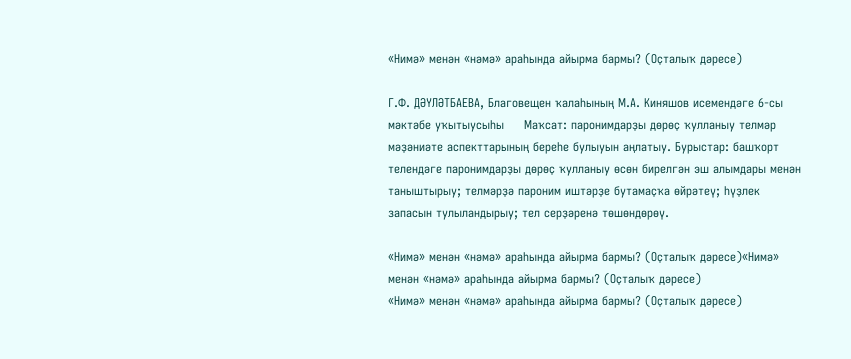«Нимә» менән «нәмә» араһында айырма бармы? (Оҫталыҡ дәресе)

Г.Ф. ДӘҮЛӘТБАЕВА, Благовещен ҡалаһының М.А. Киняшов исемендәге 6‑сы мәктәбе уҡытыусыһы     Маҡсат: паронимдарҙы дөрөҫ ҡулланыу телмәр мәҙәниәте аспекттарының береһе булыуын аңлатыу. Бурыстар: башҡорт телендәге паронимдарҙы дөрөҫ ҡулланыу өсөн бирелгән эш алымдары менән таныштырыу; телмәрҙә пароним иштәрҙе бутамаҫҡа өйрәтеү; һүҙлек запасын тулыландырыу; тел серҙәренә төшөндөрөү.

«Нимә» менән «нәмә» араһында айырма бармы? (Оҫталыҡ дәресе)«Нимә» менән «нәмә» араһында айырма бармы? (Оҫталыҡ дәресе)
«Нимә» менән «нәмә» араһында айырма бармы? (Оҫталыҡ дәресе)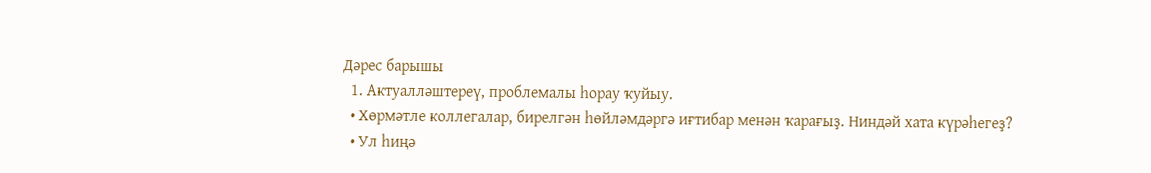Дәрес барышы
  1. Актуалләштереү, проблемалы һорау ҡуйыу.
  • Хөрмәтле коллегалар, бирелгән һөйләмдәргә иғтибар менән ҡарағыҙ. Ниндәй хата күрәһегеҙ?
  • Ул һиңә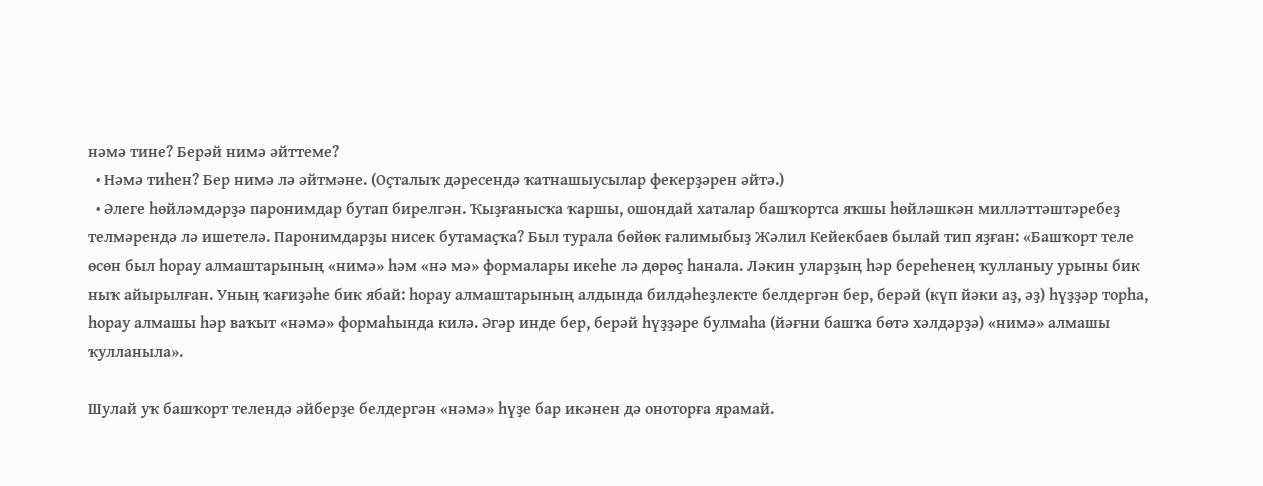нәмә тине? Берәй нимә әйттеме?
  • Нәмә тиһен? Бер нимә лә әйтмәне. (Оҫталыҡ дәресендә ҡатнашыусылар фекерҙәрен әйтә.)
  • Әлеге һөйләмдәрҙә паронимдар бутап бирелгән. Ҡыҙғанысҡа ҡаршы, ошондай хаталар башҡортса яҡшы һөйләшкән милләттәштәребеҙ телмәрендә лә ишетелә. Паронимдарҙы нисек бутамаҫҡа? Был турала бөйөк ғалимыбыҙ Жәлил Кейекбаев былай тип яҙған: «Башҡорт теле өсөн был һорау алмаштарының «нимә» һәм «нә мә» формалары икеһе лә дөрөҫ һанала. Ләкин уларҙың һәр береһенең ҡулланыу урыны бик ныҡ айырылған. Уның ҡағиҙәһе бик ябай: һорау алмаштарының алдында билдәһеҙлекте белдергән бер, берәй (күп йәки аҙ, әҙ) һүҙҙәр торһа, һорау алмашы һәр ваҡыт «нәмә» формаһында килә. Әгәр инде бер, берәй һүҙҙәре булмаһа (йәғни башҡа бөтә хәлдәрҙә) «нимә» алмашы ҡулланыла».

Шулай уҡ башҡорт телендә әйберҙе белдергән «нәмә» һүҙе бар икәнен дә оноторға ярамай.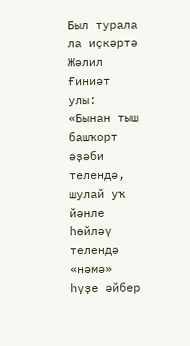Был турала ла иҫкәртә Жәлил Ғиниәт улы: «Бынан тыш башҡорт әҙәби телендә, шулай уҡ йәнле һөйләү телендә «нәмә» һүҙе әйбер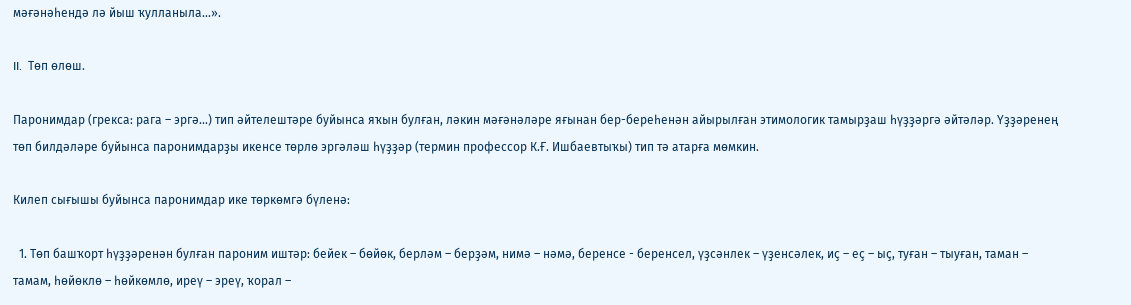мәғәнәһендә лә йыш ҡулланыла...».

II.  Төп өлөш.

Паронимдар (грекса: рага – эргә...) тип әйтелештәре буйынса яҡын булған, ләкин мәғәнәләре яғынан бер-береһенән айырылған этимологик тамырҙаш һүҙҙәргә әйтәләр. Үҙҙәренең төп билдәләре буйынса паронимдарҙы икенсе төрлө эргәләш һүҙҙәр (термин профессор К.Ғ. Ишбаевтыҡы) тип тә атарға мөмкин.

Килеп сығышы буйынса паронимдар ике төркөмгә бүленә:

  1. Төп башҡорт һүҙҙәренән булған пароним иштәр: бейек – бөйөк, берләм – берҙәм, нимә – нәмә, беренсе - беренсел, үҙсәнлек – үҙенсәлек, иҫ – еҫ – ыҫ, туған – тыуған, таман – тамам, һөйөклө – һөйкөмлө, иреү – эреү, ҡорал –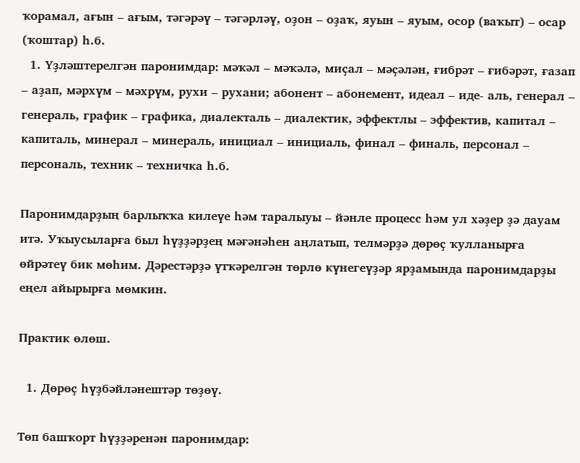ҡорамал, ағын – ағым, тәгәрәү – тәгәрләү, оҙон – оҙаҡ, яуын – яуым, осор (ваҡыт) – осар (ҡоштар) һ.б.
  1. Үҙләштерелгән паронимдар: мәҡәл – мәҡәлә, миҫал – мәҫәлән, ғибрәт – ғибәрәт, ғазап – аҙап, мәрхүм – мәхрүм, рухи – рухани; абонент – абонемент, идеал – иде‑ аль, генерал – генераль, график – графика, диалекталь – диалектик, эффектлы – эффектив, капитал – капиталь, минерал – минераль, инициал – инициаль, финал – финаль, персонал – персональ, техник – техничка һ.б.

Паронимдарҙың барлыҡҡа килеүе һәм таралыуы – йәнле процесс һәм ул хәҙер ҙә дауам итә. Уҡыусыларға был һүҙҙәрҙең мәғәнәһен аңлатып, телмәрҙә дөрөҫ ҡулланырға өйрәтеү бик мөһим. Дәрестәрҙә үтҡәрелгән төрлө күнегеүҙәр ярҙамында паронимдарҙы еңел айырырға мөмкин.

Практик өлөш.

  1. Дөрөҫ һүҙбәйләнештәр төҙөү.

Төп башҡорт һүҙҙәренән паронимдар: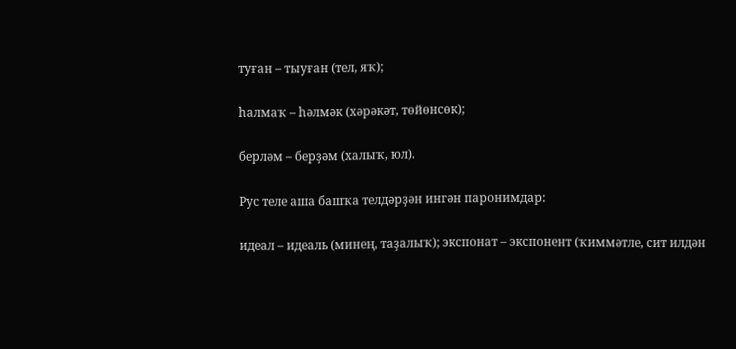туған – тыуған (тел, яҡ);

һалмаҡ – һәлмәк (хәрәкәт, төйөнсөк);

берләм – берҙәм (халыҡ, юл).

Рус теле аша башҡа телдәрҙән ингән паронимдар:

идеал – идеаль (минең, таҙалыҡ); экспонат – экспонент (ҡиммәтле, сит илдән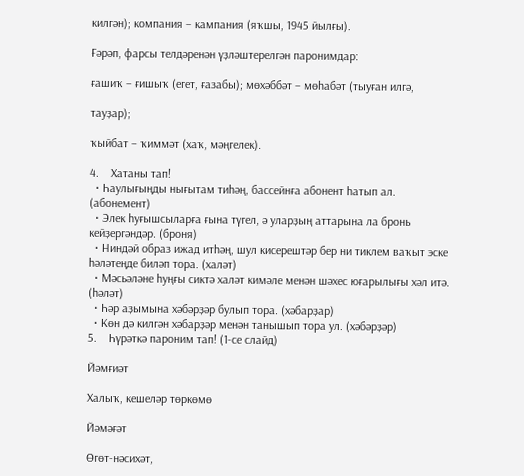килгән); компания – кампания (яҡшы, 1945 йылғы).

Ғәрәп, фарсы телдәренән үҙләштерелгән паронимдар:

ғашиҡ – ғишыҡ (егет, ғазабы); мөхәббәт – мөһабәт (тыуған илгә,

тауҙар);

ҡыйбат – ҡиммәт (хаҡ, мәңгелек).

4.    Хатаны тап!
  • Һаулығыңды нығытам тиһәң, бассейнға абонент һатып ал. (абонемент)
  • Элек һуғышсыларға ғына түгел, ә уларҙың аттарына ла бронь кейҙергәндәр. (броня)
  • Ниндәй образ ижад итһәң, шул кисерештәр бер ни тиклем ваҡыт эске һәләтеңде биләп тора. (халәт)
  • Мәсьәләне һуңғы сиктә халәт кимәле менән шәхес юғарылығы хәл итә. (һәләт)
  • Һәр аҙымына хәбәрҙәр булып тора. (хәбарҙар)
  • Көн дә килгән хәбарҙәр менән танышып тора ул. (хәбәрҙәр)
5.    Һүрәткә пароним тап! (1-се слайд)

Йәмғиәт

Халыҡ, кешеләр төркөмө

Йәмәғәт

Өгөт‑нәсихәт,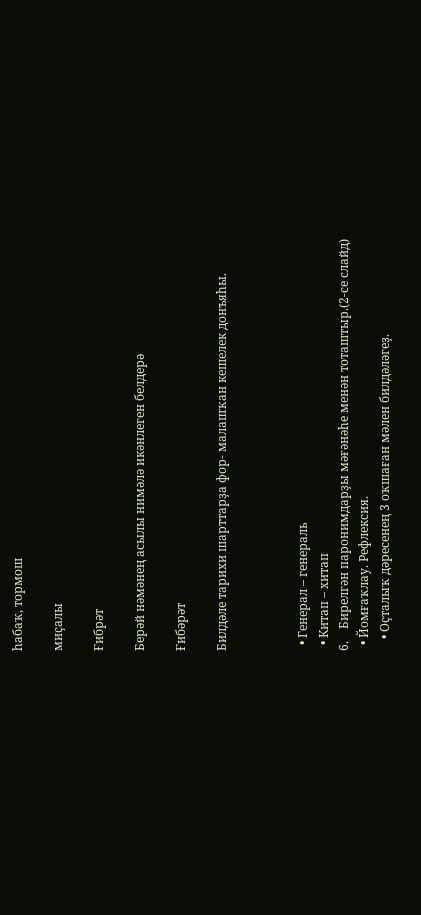һабаҡ, тормош

миҫалы

Ғибрәт

Берәй нәмәнең асылы нимәлә икәнлеген белдерә

Ғибәрәт

Билдәле тарихи шарттарҙа фор‑ малашҡан кешелек донъяһы.



  • Генерал – генераль
  • Китап – хитап
6.    Бирелгән паронимдарҙы мәғәнәһе менән тоташтыр.(2-се слайд)
  • Йомғаҡлау. Рефлексия.
    • Оҫталыҡ дәресенең 3 оҡшаған мәлен билдәләгеҙ.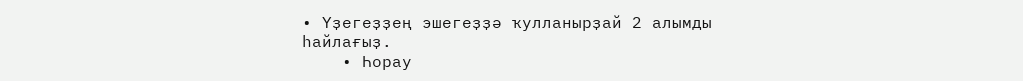• Үҙегеҙҙең эшегеҙҙә ҡулланырҙай 2 алымды һайлағыҙ.
    • Һорау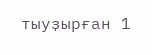тыуҙырған 1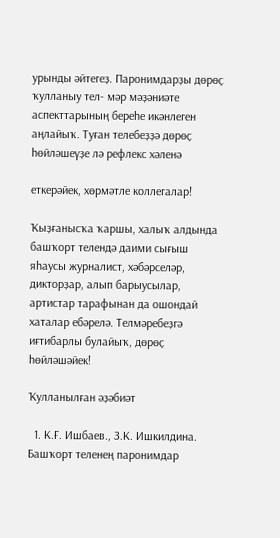урынды әйтегеҙ. Паронимдарҙы дөрөҫ ҡулланыу тел‑ мәр мәҙәниәте аспекттарының береһе икәнлеген аңлайыҡ. Туған телебеҙҙә дөрөҫ һөйләшеүҙе лә рефлекс хәленә

еткерәйек, хөрмәтле коллегалар!

Ҡыҙғанысҡа ҡаршы, халыҡ алдында башҡорт телендә даими сығыш яһаусы журналист, хәбәрселәр, дикторҙар, алып барыусылар, артистар тарафынан да ошондай хаталар ебәрелә. Телмәребеҙгә иғтибарлы булайыҡ, дөрөҫ һөйләшәйек!

Ҡулланылған әҙәбиәт

  1. К.Ғ. Ишбаев., З.К. Ишкилдина. Башҡорт теленең паронимдар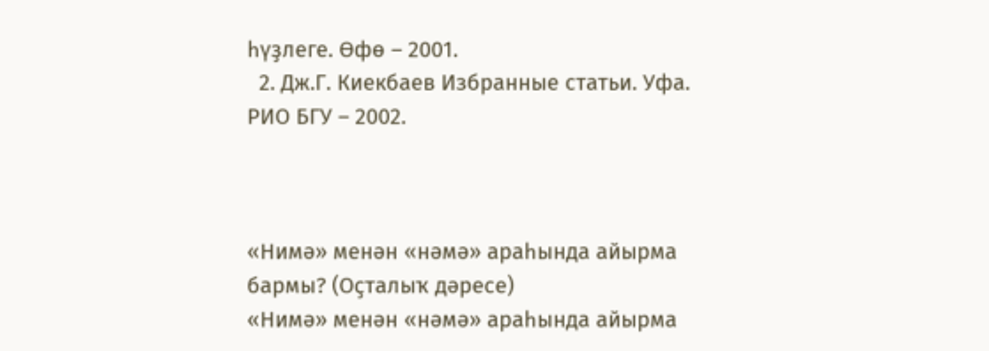һүҙлеге. Өфө – 2001.
  2. Дж.Г. Киекбаев Избранные статьи. Уфа. РИО БГУ – 2002.



«Нимә» менән «нәмә» араһында айырма бармы? (Оҫталыҡ дәресе)
«Нимә» менән «нәмә» араһында айырма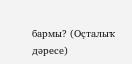бармы? (Оҫталыҡ дәресе)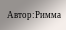Автор:Римма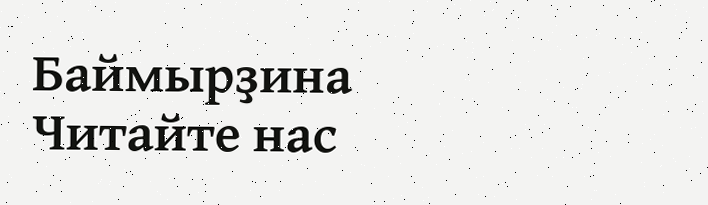Баймырҙина
Читайте нас